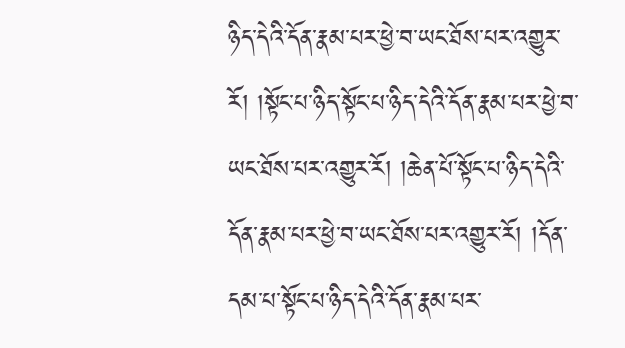ཉིད་དེའི་དོན་རྣམ་པར་ཕྱེ་བ་ཡང་ཐོས་པར་འགྱུར་རོ། །སྟོང་པ་ཉིད་སྟོང་པ་ཉིད་དེའི་དོན་རྣམ་པར་ཕྱེ་བ་ཡང་ཐོས་པར་འགྱུར་རོ། །ཆེན་པོ་སྟོང་པ་ཉིད་དེའི་དོན་རྣམ་པར་ཕྱེ་བ་ཡང་ཐོས་པར་འགྱུར་རོ། །དོན་དམ་པ་སྟོང་པ་ཉིད་དེའི་དོན་རྣམ་པར་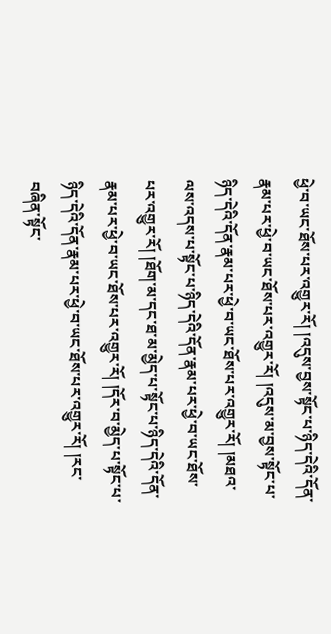ཕྱེ་བ་ཡང་ཐོས་པར་འགྱུར་རོ། །འདུས་བྱས་སྟོང་པ་ཉིད་དེའི་དོན་རྣམ་པར་ཕྱེ་བ་ཡང་ཐོས་པར་འགྱུར་རོ། །འདུས་མ་བྱས་སྟོང་པ་ཉིད་དེའི་དོན་རྣམ་པར་ཕྱེ་བ་ཡང་ཐོས་པར་འགྱུར་རོ། །མཐའ་ལས་འདས་པ་སྟོང་པ་ཉིད་དེའི་དོན་རྣམ་པར་ཕྱེ་བ་ཡང་ཐོས་པར་འགྱུར་རོ། །ཐོག་མ་དང་ཐ་མ་མྱེད་པ་སྟོང་པ་ཉིད་དེའི་དོན་རྣམ་པར་ཕྱེ་བ་ཡང་ཐོས་པར་འགྱུར་རོ། །དོར་བ་མྱེད་པ་སྟོང་པ་ཉིད་དེའི་དོན་རྣམ་པར་ཕྱེ་བ་ཡང་ཐོས་པར་འགྱུར་རོ། །རང་བཞིན་སྟོང་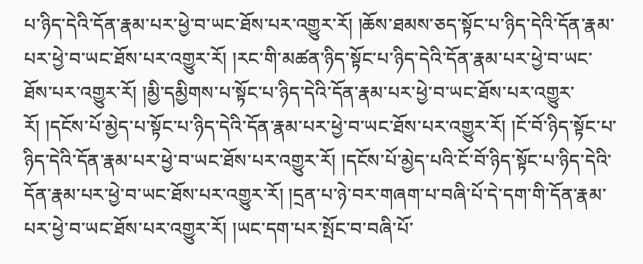པ་ཉིད་དེའི་དོན་རྣམ་པར་ཕྱེ་བ་ཡང་ཐོས་པར་འགྱུར་རོ། །ཆོས་ཐམས་ཅད་སྟོང་པ་ཉིད་དེའི་དོན་རྣམ་པར་ཕྱེ་བ་ཡང་ཐོས་པར་འགྱུར་རོ། །རང་གི་མཚན་ཉིད་སྟོང་པ་ཉིད་དེའི་དོན་རྣམ་པར་ཕྱེ་བ་ཡང་ཐོས་པར་འགྱུར་རོ། །མྱི་དམྱིགས་པ་སྟོང་པ་ཉིད་དེའི་དོན་རྣམ་པར་ཕྱེ་བ་ཡང་ཐོས་པར་འགྱུར་རོ། །དངོས་པོ་མྱེད་པ་སྟོང་པ་ཉིད་དེའི་དོན་རྣམ་པར་ཕྱེ་བ་ཡང་ཐོས་པར་འགྱུར་རོ། །ངོ་བོ་ཉིད་སྟོང་པ་ཉིད་དེའི་དོན་རྣམ་པར་ཕྱེ་བ་ཡང་ཐོས་པར་འགྱུར་རོ། །དངོས་པོ་མྱེད་པའི་ངོ་བོ་ཉིད་སྟོང་པ་ཉིད་དེའི་དོན་རྣམ་པར་ཕྱེ་བ་ཡང་ཐོས་པར་འགྱུར་རོ། །དྲན་པ་ཉེ་བར་གཞག་པ་བཞི་པོ་དེ་དག་གི་དོན་རྣམ་པར་ཕྱེ་བ་ཡང་ཐོས་པར་འགྱུར་རོ། །ཡང་དག་པར་སྤོང་བ་བཞི་པོ་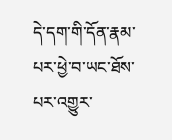དེ་དག་གི་དོན་རྣམ་པར་ཕྱེ་བ་ཡང་ཐོས་པར་འགྱུར་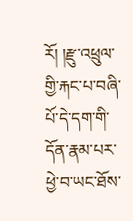རོ། །རྫུ་འཕྲུལ་གྱི་རྐང་པ་བཞི་པོ་དེ་དག་གི་དོན་རྣམ་པར་ཕྱེ་བ་ཡང་ཐོས་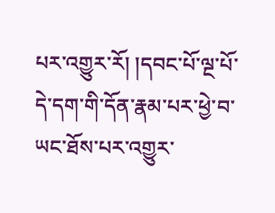པར་འགྱུར་རོ། །དབང་པོ་ལྔ་པོ་དེ་དག་གི་དོན་རྣམ་པར་ཕྱེ་བ་ཡང་ཐོས་པར་འགྱུར་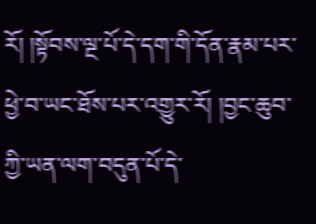རོ། །སྟོབས་ལྔ་པོ་དེ་དག་གི་དོན་རྣམ་པར་ཕྱེ་བ་ཡང་ཐོས་པར་འགྱུར་རོ། །བྱང་ཆུབ་ཀྱི་ཡན་ལག་བདུན་པོ་དེ་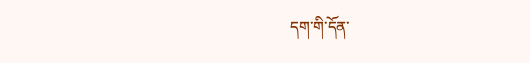དག་གི་དོན་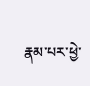རྣམ་པར་ཕྱེ་